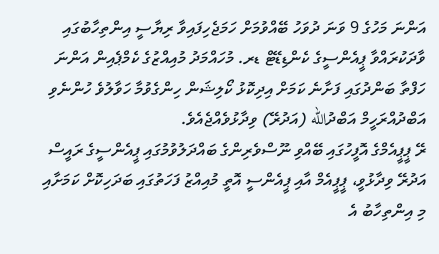އަންނަ މަހުގެ 9 ވަނަ ދުވަހު ބޭއްވުމަށް ހަމަޖެހިފައިވާ ރިޔާސީ އިންތިހާބުގައި ވާދަކުރައްވާ ޕީއެންސީގެ ކެންޑިޑޭޓް ޑރ. މުހައްމަދު މުއިއްޒުގެ ކެމްޕެއިން އަންނަ ހަފްތާ ބަންދުގައި ފަށާނެ ކަމަށް އިދިކޮޅު ކޯލިޝަން ހިންގެވުމާ ހަވާލުވެ ހުންނެވި އަބްދުއްރަހީމް އަބްދުالله (އަދުރޭ) ވިދާޅުވެއްޖެއެވެ.
ރޭ ޕީޕީއެމްގެ އޮފީހުގައި ބޭއްވި ނޫސްވެރިންގެ ބައްދަލުވުމުގައި ޕީއެންސީގެ ރައީސް އަދުރޭ ވިދާޅުވީ، ޕީޕީއެމް އާއި ޕީއެންސީ އޮތީ މުއިއްޒު ފަހަތުގައި ބަދަހިކޮށް ކަމަށާއި މި އިންތިހާބު އެ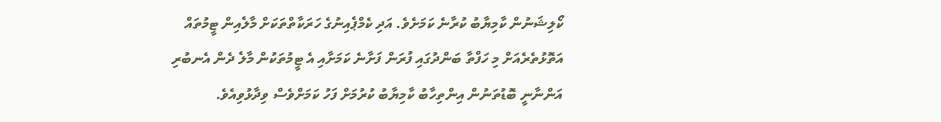ކޯލިޝަނުން ކާމިޔާބު ކުރާނެ ކަމަށެވެ. އަދި ކެމްޕެއިނުގެ ހަރަކާތްތަކަށް މާލެއިން ޓީމުތައް އަތޮޅުތެރެއަށް މި ހަފްތާ ބަންދުގައި ފުރަން ފަށާނެ ކަމަށާއި އެ ޓީމުތަކުން މާލެ ދެން އެނބުރި އަންނާނީ ބޮޑުތަނުން އިންތިހާބު ކާމިޔާބު ކުރުމަށް ފަހު ކަމަށްވެސް ވިދާޅުވިއެވެ.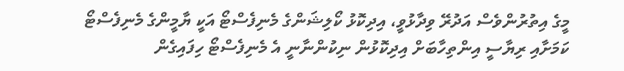މީގެ އިތުރުންވެސް އަދުރޭ ވިދާޅުވީ، އިދިކޮޅު ކޯލިޝަންގެ މެނިފެސްޓޯ އަކީ ޔާމީންގެ މެނިފެސްޓޯ ކަމަށާއި ރިޔާސީ އިންތިހާބަށް އިދިކޮޅުން ނިކުންނާނީ އެ މެނިފެސްޓޯ ހިފައިގެން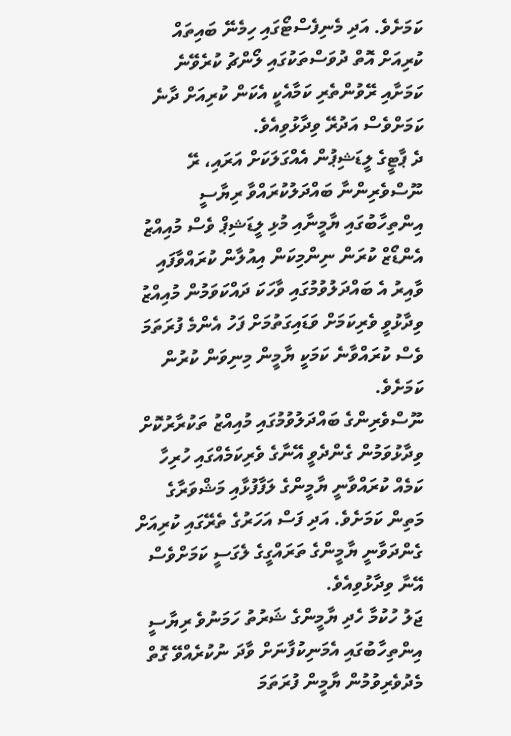ކަމަށެވެ. އަދި މެނިފެސްޓޯގައި ހިމެނޭ ބައިތައް ކުރިއަށް އޮތް ދުވަސްތަކުގައި ލޯންޗު ކުރެވޭނެ ކަމަށާއި ރޭވުންތެރި ކަމާއެކީ އެކަން ކުރިއަށް ދާނެ ކަމަށްވެސް އަދުރޭ ވިދާޅުވިއެވެ.
ދެ ޕާޓީގެ ލީޑަޝިޕުން އެއްގަލަކަށް އަރައި، ރޭ ނޫސްވެރިންނާ ބައްދަލުކުރައްވާ ރިޔާސީ އިންތިހާބުގައި ޔާމީނާއި މުޅި ލީޑަޝިޕް ވެސް މުއިއްޒު އެންޑޯޒް ކުރަން ނިންމިކަން އިއުލާން ކުރައްވާފައި ވާއިރު އެ ބައްދަލުވުމުގައި ވާހަކަ ދައްކަވަމުން މުއިއްޒު ވިދާޅުވީ ވެރިކަމަށް ވަޑައިގަތުމަށް ފަހު އެންމެ ފުރަތަމަ ވެސް ކުރައްވާނެ ކަމަކީ ޔާމީން މިނިވަން ކުރުން ކަމަށެވެ.
ނޫސްވެރިންގެ ބައްދަލުވުމުގައި މުއިއްޒު ތަކުރާރުކޮށް ވިދާޅުވަމުން ގެންދެވީ އޭނާގެ ވެރިކަމެއްގައި ހުރިހާ ކަމެއް ކުރައްވާނީ ޔާމީންގެ ލަފާފުޅާއި މަޝްވަރާގެ މަތިން ކަމަށެވެ. އަދި ފަސް އަހަރުގެ ތެރޭގައި ކުރިއަށް ގެންދަވާނީ ޔާމީންގެ ތަރައްގީގެ ލެގަސީ ކަމަށްވެސް އޭނާ ވިދާޅުވިއެވެ.
ޖަލު ހުކުމާ ހެދި ޔާމީންގެ ޝަރުތު ހަމަނުވެ ރިޔާސީ އިންތިހާބުގައި އެމަނިކުފާނަށް ވާދަ ނުކުރެއްވޭ ގޮތް މެދުވެރިވުމުން ޔާމީން ފުރަތަމަ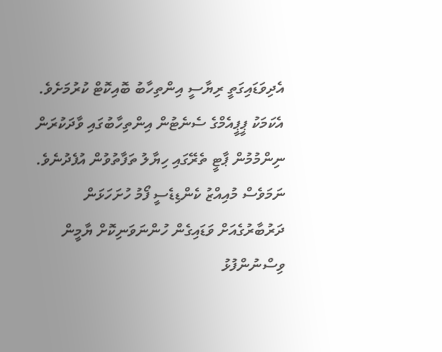އެދިވަޑައިގަތީ ރިޔާސީ އިންތިހާބު ބޮއިކޮޓް ކުރުމަށެވެ. އެކަމަކު ޕީޕީއެމްގެ ސެނެޓުން އިންތިހާބުގައި ވާދަކުރަން ނިންމުމުން ޕާޓީ ތެރޭގައި ހިޔާލު ތަފާތުވުން އުފެދުނެވެ. ނަމަވެސް މުއިއްޒު ކެންޑިޑެސީ ފޯމު ހުށަހަޅަން ދަރުބާރުގެއަށް ވަޑައިގެން ހުންނަވަނިކޮށް ޔާމީން ވިސްނުންފުޅު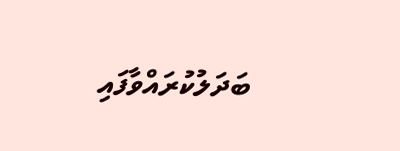ބަދަލުކުރައްވާފައި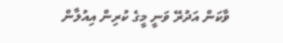ވާކަން އަދުރޭ ވަނީ މީގެ ކުރިން އިއުލާން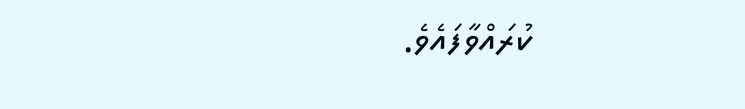ކުރައްވާފައެވެ.